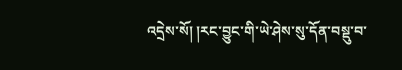འདྲེས་སོ། །རང་བྱུང་གི་ཡེ་ཤེས་སུ་དོན་བསྡུ་བ་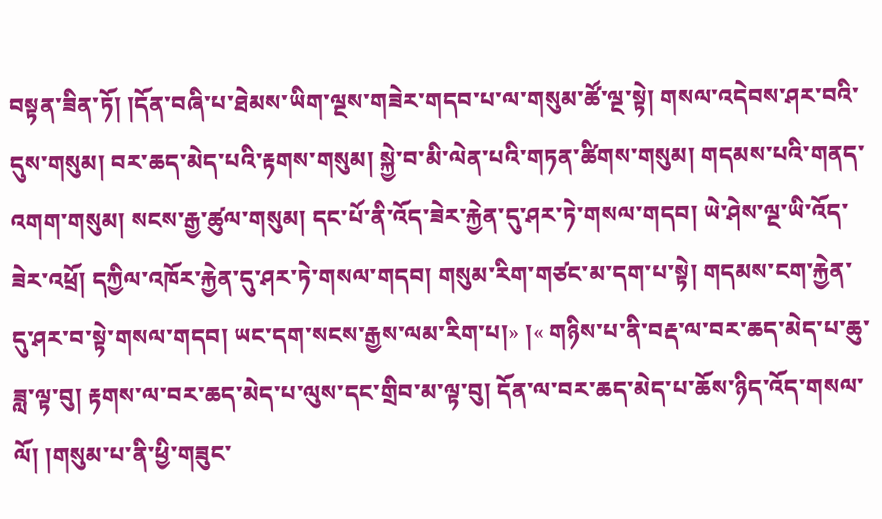བསྟན་ཟིན་ཏོ། །དོན་བཞི་པ་ཐེམས་ཡིག་ལྔས་གཟེར་གདབ་པ་ལ་གསུམ་ཚོ་ལྔ་སྟེ། གསལ་འདེབས་ཤར་བའི་དུས་གསུམ། བར་ཆད་མེད་པའི་རྟགས་གསུམ། སྐྱེ་བ་མི་ལེན་པའི་གཏན་ཚིགས་གསུམ། གདམས་པའི་གནད་འགག་གསུམ། སངས་རྒྱ་ཚུལ་གསུམ། དང་པོ་ནི་འོད་ཟེར་རྐྱེན་དུ་ཤར་ཏེ་གསལ་གདབ། ཡེ་ཤེས་ལྔ་ཡི་འོད་ཟེར་འཕྲོ། དཀྱིལ་འཁོར་རྐྱེན་དུ་ཤར་ཏེ་གསལ་གདབ། གསུམ་རིག་གཙང་མ་དག་པ་སྟེ། གདམས་ངག་རྐྱེན་དུ་ཤར་བ་སྟེ་གསལ་གདབ། ཡང་དག་སངས་རྒྱས་ལམ་རིག་པ།» །« གཉིས་པ་ནི་བརྡ་ལ་བར་ཆད་མེད་པ་ཆུ་ཟླ་ལྟ་བུ། རྟགས་ལ་བར་ཆད་མེད་པ་ལུས་དང་གྲིབ་མ་ལྟ་བུ། དོན་ལ་བར་ཆད་མེད་པ་ཆོས་ཉིད་འོད་གསལ་ལོ། །གསུམ་པ་ནི་ཕྱི་གཟུང་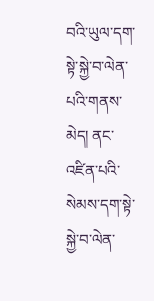བའི་ཡུལ་དག་སྟེ་སྐྱེ་བ་ལེན་པའི་གནས་མེད། ནང་འཛིན་པའི་སེམས་དག་སྟེ་སྐྱེ་བ་ལེན་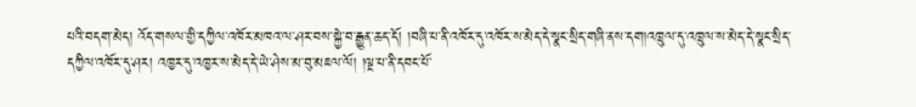པའི་བདག་མེད། འོད་གསལ་གྱི་དཀྱིལ་འཁོར་མཁའ་ལ་ཤར་བས་སྐྱེ་བ་རྒྱུན་ཆད་དོ། །བཞི་པ་ནི་འཁོར་དུ་འཁོར་ས་མེད་དེ་སྣང་སྲིད་གཞི་ནས་དག།འཁྲུལ་དུ་འཁྲུལ་ས་མེད་དེ་སྣང་སྲིད་དཀྱིལ་འཁོར་དུ་ཤར། འཁྱར་དུ་འཁྱར་ས་མེད་དེ་ཡེ་ཤེས་མ་བུ་མཇལ་ལོ། །ལྔ་པ་ནི་དབང་པོ་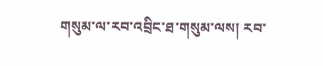གསུམ་ལ་རབ་འབྲིང་ཐ་གསུམ་ལས། རབ་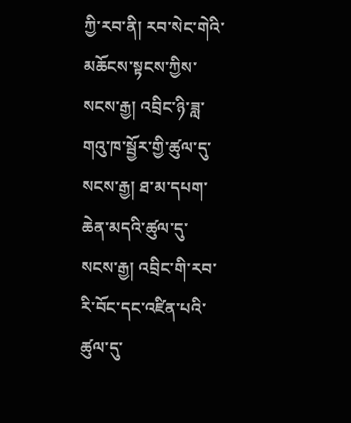ཀྱི་རབ་ནི། རབ་སེང་གེའི་མཆོངས་སྟངས་ཀྱིས་སངས་རྒྱ། འབྲིང་ཉི་ཟླ་གའུ་ཁ་སྦྱོར་གྱི་ཚུལ་དུ་སངས་རྒྱ། ཐ་མ་དཔག་ཆེན་མདའི་ཚུལ་དུ་སངས་རྒྱ། འབྲིང་གི་རབ་རི་བོང་དང་འཛིན་པའི་ཚུལ་དུ་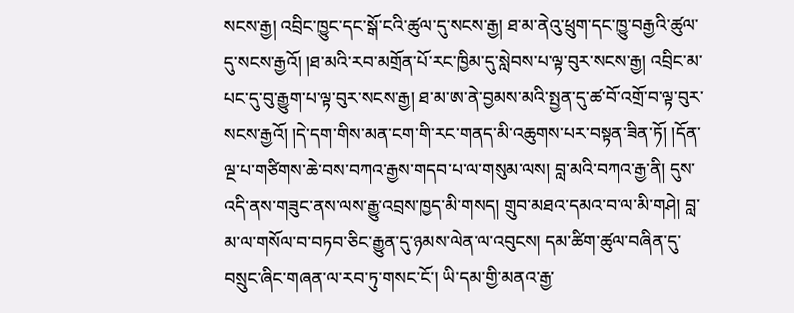སངས་རྒྱ། འབྲིང་ཁྱུང་དང་སྒོ་ངའི་ཚུལ་དུ་སངས་རྒྱ། ཐ་མ་ནེའུ་ཕྲུག་དང་ཁྱུ་བརྒྱའི་ཚུལ་དུ་སངས་རྒྱའོ། །ཐ་མའི་རབ་མགྲོན་པོ་རང་ཁྱིམ་དུ་སླེབས་པ་ལྟ་བུར་སངས་རྒྱ། འབྲིང་མ་པང་དུ་བུ་རྒྱུག་པ་ལྟ་བུར་སངས་རྒྱ། ཐ་མ་ཨ་ནེ་བྱམས་མའི་སྤྱན་དུ་ཚ་བོ་འགྲོ་བ་ལྟ་བུར་སངས་རྒྱའོ། །དེ་དག་གིས་མན་ངག་གི་རང་གནད་མི་འཆུགས་པར་བསྟན་ཟིན་ཏོ། །དོན་ལྔ་པ་གཙིགས་ཆེ་བས་བཀའ་རྒྱས་གདབ་པ་ལ་གསུམ་ལས། བླ་མའི་བཀའ་རྒྱ་ནི། དུས་འདི་ནས་གཟུང་ནས་ལས་རྒྱུ་འབྲས་ཁྱད་མི་གསད། གྲུབ་མཐའ་དམའ་བ་ལ་མི་གཤེ། བླ་མ་ལ་གསོལ་བ་བཏབ་ཅིང་རྒྱུན་དུ་ཉམས་ལེན་ལ་འབུངས། དམ་ཚིག་ཚུལ་བཞིན་དུ་བསྲུང་ཞིང་གཞན་ལ་རབ་ཏུ་གསང་ངོ་། ཡི་དམ་གྱི་མནའ་རྒྱ་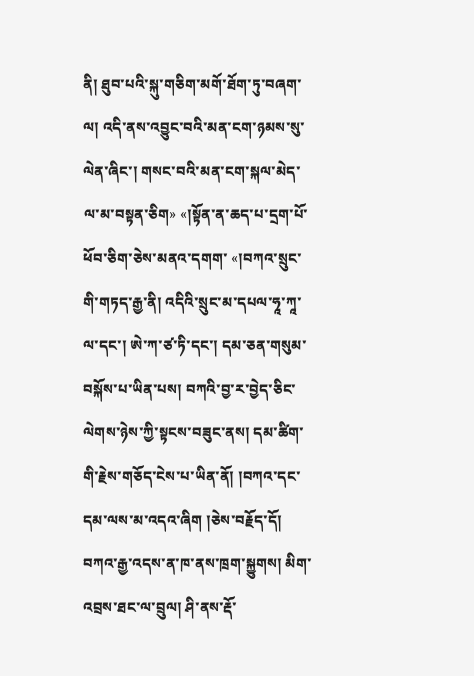ནི། ཐུབ་པའི་སྐུ་གཅིག་མགོ་ཐོག་ཏུ་བཞག་ལ། འདི་ནས་འབྱུང་བའི་མན་ངག་ཉམས་སུ་ལེན་ཞིང་། གསང་བའི་མན་ངག་སྐལ་མེད་ལ་མ་བསྟན་ཅིག» «།སྟོན་ན་ཆད་པ་དྲག་པོ་ཕོབ་ཅིག་ཅེས་མནའ་དགག་ «།བཀའ་སྲུང་གི་གཏད་རྒྱ་ནི། འདིའི་སྲུང་མ་དཔལ་ཧཱ་ཀཱ་ལ་དང་། ཨེ་ཀ་ཙ་ཏི་དང་། དམ་ཅན་གསུམ་བསྐོས་པ་ཡིན་པས། བཀའི་བྱ་ར་བྱེད་ཅིང་ལེགས་ཉེས་ཀྱི་སྟངས་བཟུང་ནས། དམ་ཚིག་གི་རྗེས་གཅོད་ངེས་པ་ཡིན་ནོ། །བཀའ་དང་དམ་ལས་མ་འདའ་ཞིག །ཅེས་བརྗོད་དོ། བཀའ་རྒྱ་འདས་ན་ཁ་ནས་ཁྲག་སྐྱུགས། མིག་འབྲས་ཐང་ལ་བྲུལ། ཤི་ནས་རྡོ་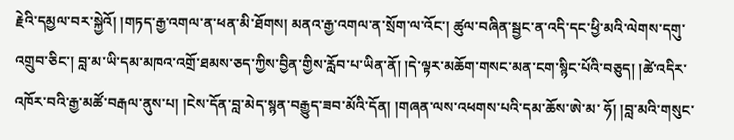རྗེའི་དམྱལ་བར་སྐྱེའོ། །གཏད་རྒྱ་འགལ་ན་ཕན་མི་ཐོགས། མནའ་རྒྱ་འགལ་ན་སྲོག་ལ་འོང་། ཚུལ་བཞིན་སྦྱང་ན་འདི་དང་ཕྱི་མའི་ལེགས་དགུ་འགྲུབ་ཅིང་། བླ་མ་ཡི་དམ་མཁའ་འགྲོ་ཐམས་ཅད་ཀྱིས་བྱིན་གྱིས་རློབ་པ་ཡིན་ནོ། །དེ་ལྟར་མཆོག་གསང་མན་ངག་སྙིང་པོའི་བཅུད། །ཚེ་འདིར་འཁོར་བའི་རྒྱ་མཚོ་བརྒལ་ནུས་པ། །ངེས་དོན་བླ་མེད་སྙན་བརྒྱུད་ཟབ་མོའི་དོན། །གཞན་ལས་འཕགས་པའི་དམ་ཆོས་ཨེ་མ་ ཧོ། །བླ་མའི་གསུང་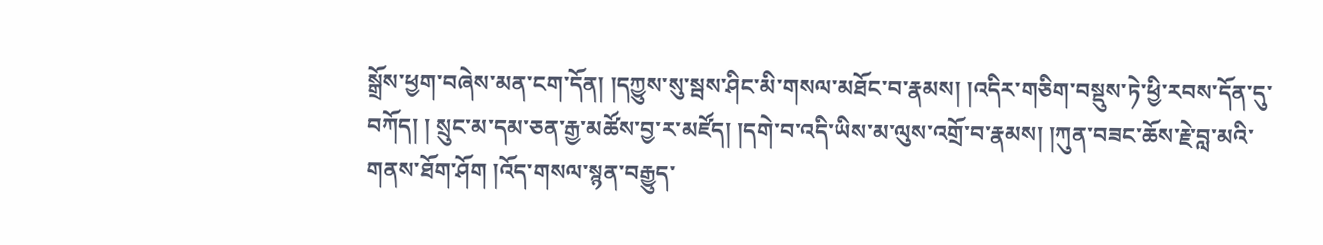སྒྲོས་ཕྱག་བཞེས་མན་ངག་དོན། །དཀྱུས་སུ་སྦས་ཤིང་མི་གསལ་མཐོང་བ་རྣམས། །འདིར་གཅིག་བསྡུས་ཏེ་ཕྱི་རབས་དོན་དུ་བཀོད། ། སྲུང་མ་དམ་ཅན་རྒྱ་མཚོས་བྱ་ར་མཛོད། །དགེ་བ་འདི་ཡིས་མ་ལུས་འགྲོ་བ་རྣམས། །ཀུན་བཟང་ཆོས་རྗེ་བླ་མའི་གནས་ཐོག་ཤོག །འོད་གསལ་སྙན་བརྒྱུད་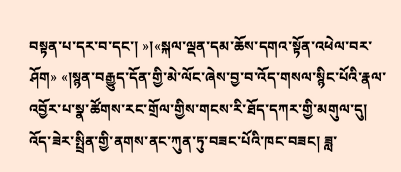བསྟན་པ་དར་བ་དང་། »།«སྐལ་ལྡན་དམ་ཆོས་དགའ་སྟོན་འཕེལ་བར་ཤོག» «།སྙན་བརྒྱུད་དོན་གྱི་མེ་ལོང་ཞེས་བྱ་བ་འོད་གསལ་སྙིང་པོའི་རྣལ་འབྱོར་པ་སྣ་ཚོགས་རང་གྲོལ་གྱིས་གངས་རི་ཐོད་དཀར་གྱི་མགུལ་དུ། འོད་ཟེར་སྤྲིན་གྱི་ནགས་ནང་ཀུན་ཏུ་བཟང་པོའི་ཁང་བཟང། ཟླ་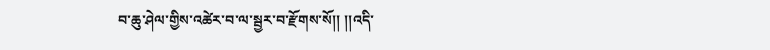བ་ཆུ་ཤེལ་གྱིས་འཚེར་བ་ལ་སྦྱར་བ་རྫོགས་སོ།། །།འདི་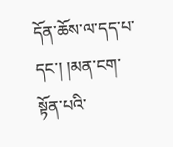དོན་ཆོས་ལ་དད་པ་དང་། །མན་ངག་སྟོན་པའི་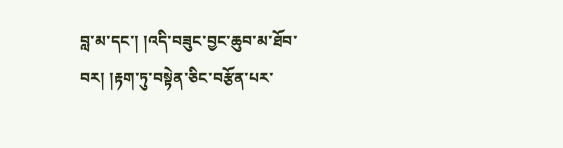བླ་མ་དང་། །འདི་བཟུང་བྱང་ཆུབ་མ་ཐོབ་བར། །རྟག་ཏུ་བསྟེན་ཅིང་བརྩོན་པར་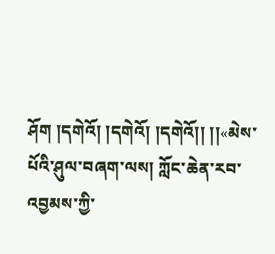ཤོག །དགེའོ། །དགེའོ། །དགེའོ།། །།«མེས་པོའི་ཤུལ་བཞག་ལས། ཀློང་ཆེན་རབ་འབྱམས་ཀྱི་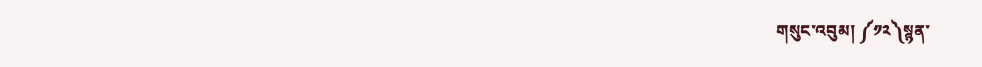གསུང་འབུམ། ༼༡༢༽སྙན་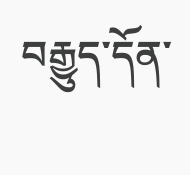བརྒྱུད་དོན་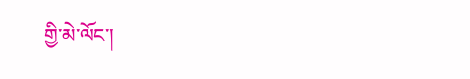གྱི་མེ་ལོང་།